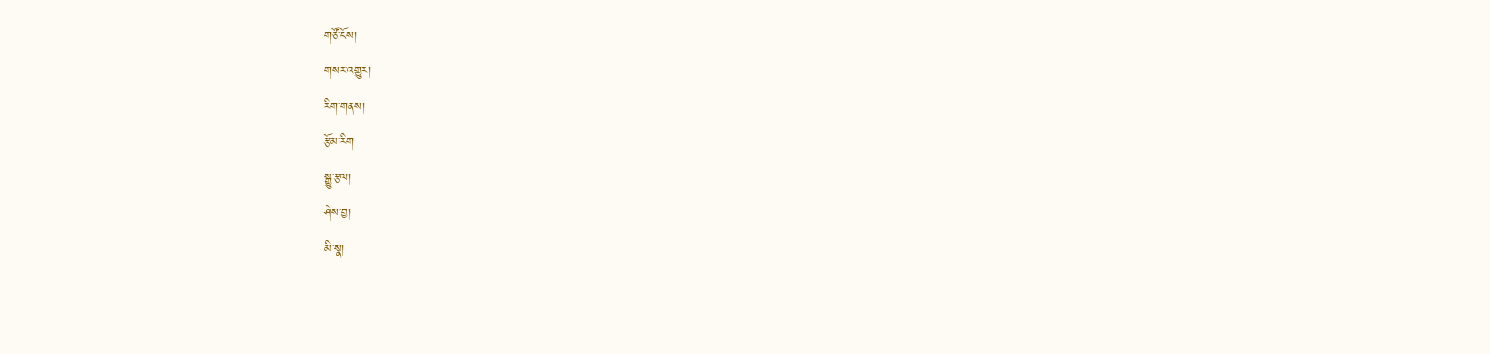གཙོ་ངོས།
གསར་འགྱུར།
རིག་གནས།
རྩོམ་རིག
སྒྱུ་རྩལ།
ཤེས་བྱ།
མི་སྣ།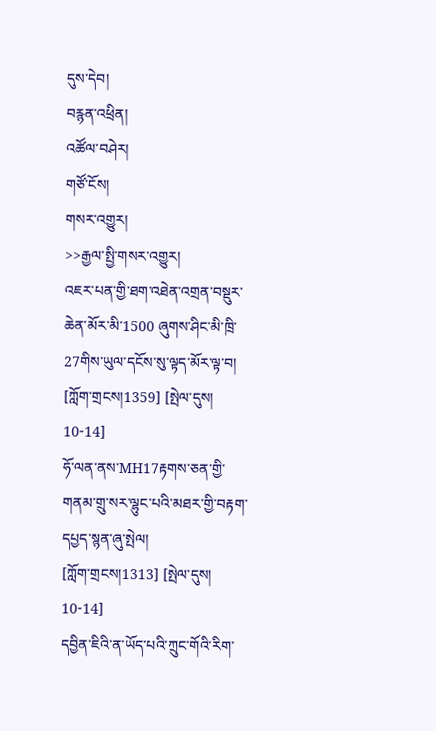དུས་དེབ།
བརྙན་འཕྲིན།
འཚོལ་བཤེར།
གཙོ་ངོས།
གསར་འགྱུར།
>>རྒྱལ་སྤྱི་གསར་འགྱུར།
འཇར་པན་གྱི་ཐག་འཐེན་འགྲན་བསྡུར་ཆེན་མོར་མི་1500 ཞུགས་ཤིང་མི་ཁྲི་27གིས་ཡུལ་དངོས་སུ་ལྟད་མོར་ལྟ་བ།
[ཀློག་གྲངས།1359] [སྤེལ་དུས། 10-14]
ཧོ་ལན་ནས་MH17རྟགས་ཅན་གྱི་གནམ་གྲུ་སར་ལྷུང་པའི་མཐར་གྱི་བརྟག་དཔྱད་སྙན་ཞུ་སྤེལ།
[ཀློག་གྲངས།1313] [སྤེལ་དུས། 10-14]
དབྱིན་ཇིའི་ན་ཡོད་པའི་ཀྲུང་གོའི་རིག་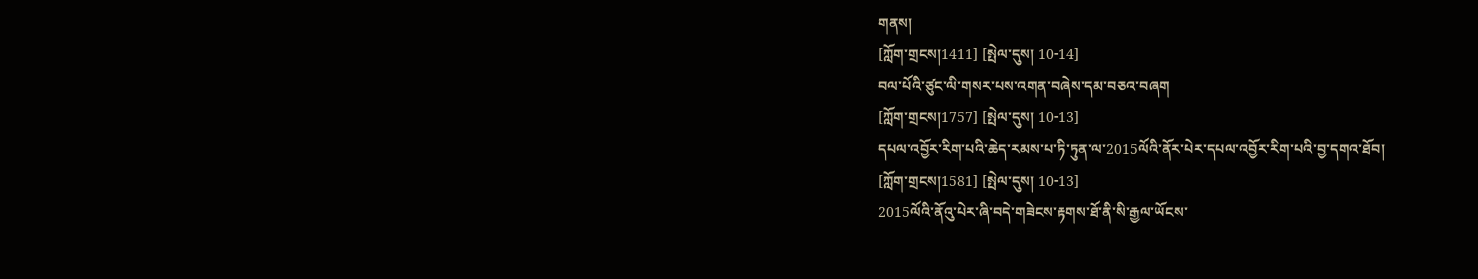གནས།
[ཀློག་གྲངས།1411] [སྤེལ་དུས། 10-14]
བལ་པོའི་ཙུང་ལི་གསར་པས་འགན་བཞེས་དམ་བཅའ་བཞག
[ཀློག་གྲངས།1757] [སྤེལ་དུས། 10-13]
དཔལ་འབྱོར་རིག་པའི་ཆེད་རམས་པ་ཏི་ཏུན་ལ་2015ལོའི་ནོར་པེར་དཔལ་འབྱོར་རིག་པའི་བྱ་དགའ་ཐོབ།
[ཀློག་གྲངས།1581] [སྤེལ་དུས། 10-13]
2015ལོའི་ནོའུ་པེར་ཞི་བདེ་གཟེངས་རྟགས་ཐོ་ནི་སི་རྒྱལ་ཡོངས་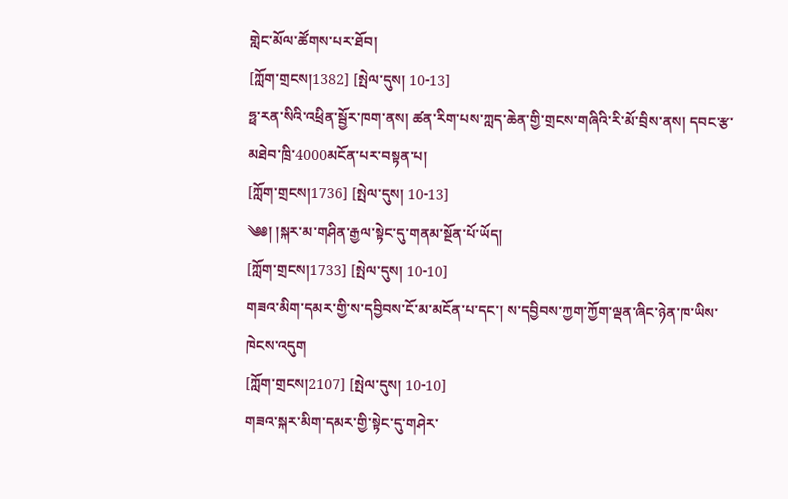གླེང་མོལ་ཚོགས་པར་ཐོབ།
[ཀློག་གྲངས།1382] [སྤེལ་དུས། 10-13]
ཧྥ་རན་སིའི་འཕྲིན་སྦྱོར་ཁག་ནས། ཚན་རིག་པས་ཀླད་ཆེན་གྱི་གྲངས་གཞིའི་རི་མོ་བྲིས་ནས། དབང་རྩ་མཐེབ་ཁྲི་4000མངོན་པར་བསྟན་པ།
[ཀློག་གྲངས།1736] [སྤེལ་དུས། 10-13]
༄༅། །སྐར་མ་གཤིན་རྒྱལ་སྟེང་དུ་གནམ་སྔོན་པོ་ཡོད།
[ཀློག་གྲངས།1733] [སྤེལ་དུས། 10-10]
གཟའ་མིག་དམར་གྱི་ས་དབྱིབས་ངོ་མ་མངོན་པ་དང་། ས་དབྱིབས་ཀྱག་ཀྱོག་ལྡན་ཞིང་ཉེན་ཁ་ཡིས་ཁེངས་འདུག
[ཀློག་གྲངས།2107] [སྤེལ་དུས། 10-10]
གཟའ་སྐར་མིག་དམར་གྱི་སྟེང་དུ་གཤེར་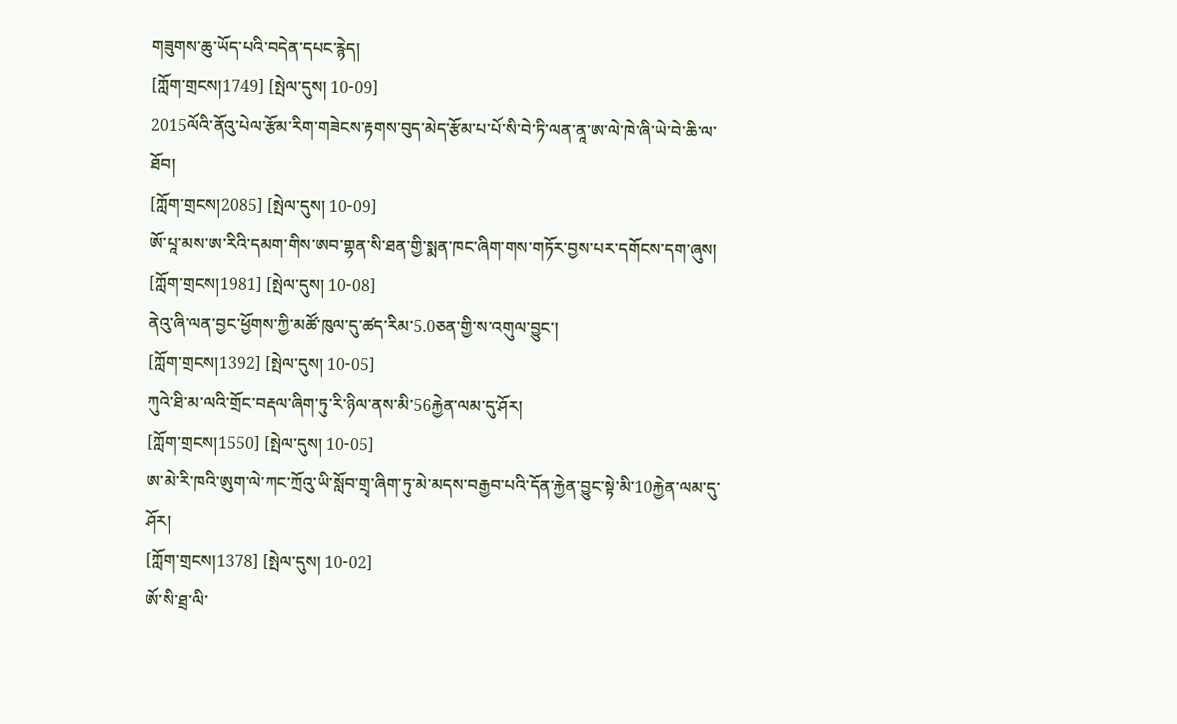གཟུགས་ཆུ་ཡོད་པའི་བདེན་དཔང་རྙེད།
[ཀློག་གྲངས།1749] [སྤེལ་དུས། 10-09]
2015ལོའི་ནོའུ་པེལ་རྩོམ་རིག་གཟེངས་རྟགས་བུད་མེད་རྩོམ་པ་པོ་སི་བེ་ཏི་ལན་ནཱ་ཨ་ལེ་ཁེ་ཞི་ཡེ་བེ་ཆི་ལ་ཐོབ།
[ཀློག་གྲངས།2085] [སྤེལ་དུས། 10-09]
ཨོ་པཱ་མས་ཨ་རིའི་དམག་གིས་ཨབ་གྷན་སི་ཐན་གྱི་སྨན་ཁང་ཞིག་གས་གཏོར་བྱས་པར་དགོངས་དག་ཞུས།
[ཀློག་གྲངས།1981] [སྤེལ་དུས། 10-08]
ནེའུ་ཞི་ལན་བྱང་ཕྱོགས་ཀྱི་མཚོ་ཁུལ་དུ་ཚད་རིམ་5.0ཅན་གྱི་ས་འགུལ་བྱུང་།
[ཀློག་གྲངས།1392] [སྤེལ་དུས། 10-05]
ཀུའེ་ཐི་མ་ལའི་གྲོང་བརྡལ་ཞིག་ཏུ་རི་ཉིལ་ནས་མི་56རྐྱེན་ལམ་དུ་ཤོར།
[ཀློག་གྲངས།1550] [སྤེལ་དུས། 10-05]
ཨ་མེ་རི་ཁའི་ཨུག་ལེ་ཀང་ཀྲོའུ་ཡི་སློབ་གྲྭ་ཞིག་ཏུ་མེ་མདས་བརྒྱབ་པའི་དོན་རྐྱེན་བྱུང་སྟེ་མི་10རྐྱེན་ལམ་དུ་ཤོར།
[ཀློག་གྲངས།1378] [སྤེལ་དུས། 10-02]
ཨོ་སི་ཐྲ་ལི་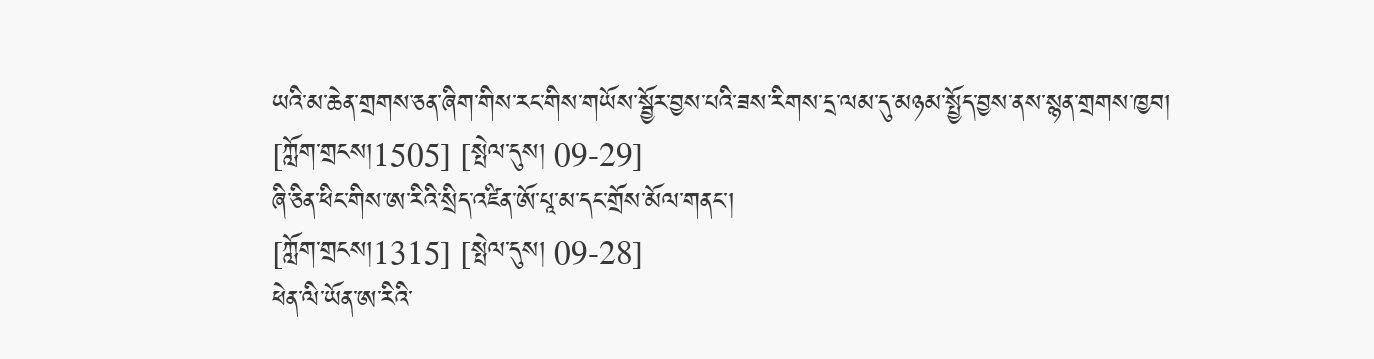ཡའི་མ་ཆེན་གྲགས་ཅན་ཞིག་གིས་རང་གིས་གཡོས་སྦྱོར་བྱས་པའི་ཟས་རིགས་དྲ་ལམ་དུ་མཉམ་སྤྱོད་བྱས་ནས་སྙན་གྲགས་ཁྱབ།
[ཀློག་གྲངས།1505] [སྤེལ་དུས། 09-29]
ཞི་ཅིན་ཕིང་གིས་ཨ་རིའི་སྲིད་འཛིན་ཨོ་པཱ་མ་དང་གྲོས་མོལ་གནང་།
[ཀློག་གྲངས།1315] [སྤེལ་དུས། 09-28]
ཕེན་ལི་ཡོན་ཨ་རིའི་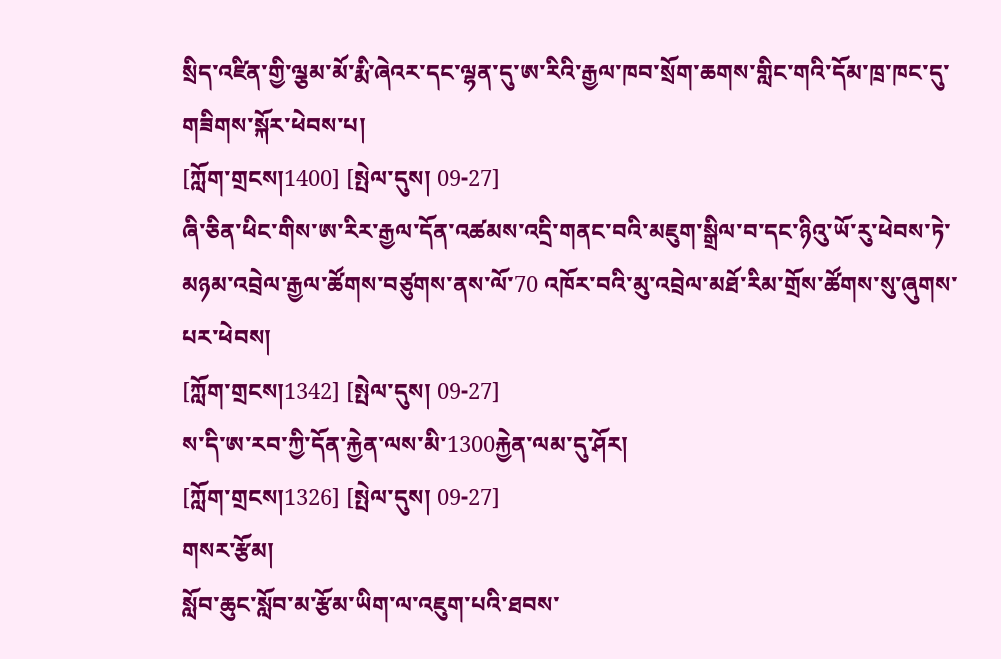སྲིད་འཛིན་གྱི་ལྕམ་མོ་རྨི་ཞེའར་དང་ལྷན་དུ་ཨ་རིའི་རྒྱལ་ཁབ་སྲོག་ཆགས་གླིང་གའི་དོམ་ཁྲ་ཁང་དུ་གཟིགས་སྐོར་ཕེབས་པ།
[ཀློག་གྲངས།1400] [སྤེལ་དུས། 09-27]
ཞི་ཅིན་ཕིང་གིས་ཨ་རིར་རྒྱལ་དོན་འཚམས་འདྲི་གནང་བའི་མཇུག་སྒྲིལ་བ་དང་ཉིའུ་ཡོ་རུ་ཕེབས་ཏེ་མཉམ་འབྲེལ་རྒྱལ་ཚོགས་བཙུགས་ནས་ལོ་70 འཁོར་བའི་མུ་འབྲེལ་མཐོ་རིམ་གྲོས་ཚོགས་སུ་ཞུགས་པར་ཕེབས།
[ཀློག་གྲངས།1342] [སྤེལ་དུས། 09-27]
ས་དི་ཨ་རབ་ཀྱི་དོན་རྐྱེན་ལས་མི་1300རྐྱེན་ལམ་དུ་ཤོར།
[ཀློག་གྲངས།1326] [སྤེལ་དུས། 09-27]
གསར་རྩོམ།
སློབ་ཆུང་སློབ་མ་རྩོམ་ཡིག་ལ་འཇུག་པའི་ཐབས་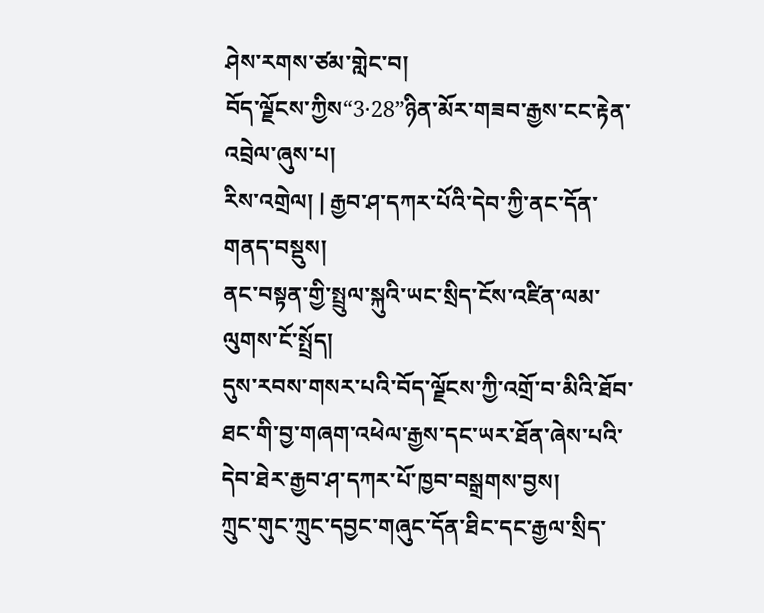ཤེས་རགས་ཙམ་གླེང་བ།
བོད་ལྗོངས་ཀྱིས“3·28”ཉིན་མོར་གཟབ་རྒྱས་ངང་རྟེན་འབྲེལ་ཞུས་པ།
རིས་འགྲེལ། | རྒྱབ་ཤ་དཀར་པོའི་དེབ་ཀྱི་ནང་དོན་གནད་བསྡུས།
ནང་བསྟན་གྱི་སྤྲུལ་སྐུའི་ཡང་སྲིད་ངོས་འཛིན་ལམ་ལུགས་ངོ་སྤྲོད།
དུས་རབས་གསར་པའི་བོད་ལྗོངས་ཀྱི་འགྲོ་བ་མིའི་ཐོབ་ཐང་གི་བྱ་གཞག་འཕེལ་རྒྱས་དང་ཡར་ཐོན་ཞེས་པའི་དེབ་ཐེར་རྒྱབ་ཤ་དཀར་པོ་ཁྱབ་བསྒྲགས་བྱས།
ཀྲུང་གུང་ཀྲུང་དབྱང་གཞུང་དོན་ཐིང་དང་རྒྱལ་སྲིད་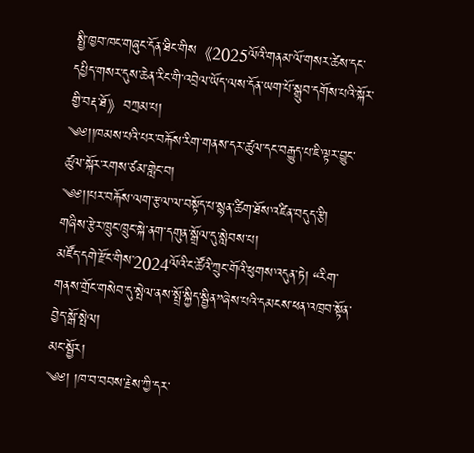སྤྱི་ཁྱབ་ཁང་གཞུང་དོན་ཐིང་གིས《2025ལོའི་གནམ་ལོ་གསར་ཚེས་དང་དཔྱིད་གསར་དུས་ཆེན་རིང་གི་འབྲེལ་ཡོད་ལས་དོན་ཡག་པོ་སྒྲུབ་དགོས་པའི་སྐོར་གྱི་བརྡ་ཐོ》བཀྲམ་པ།
༄༅།།ཁམས་པའི་པར་བརྐོས་རིག་གནས་དར་ཚུལ་དང་བརྒྱུད་པ་ཇི་ལྟར་བྱུང་ཚུལ་སྐོར་རགས་ཙམ་གླེང་བ།
༄༅།།པར་བརྐོས་ལག་རྩལ་ལ་བསྟོད་པ་སྙན་ཚིག་ཐོས་འཛིན་བདུད་རྩི།
གཞིས་རྩེར་ཁྲུང་ཁྲུང་སྐེ་ནག་དགུན་སྒྲོལ་དུ་སླེབས་པ།
མཛོད་དགེ་རྫོང་གིས་2024ལོའི་ང་ཚོའི་ཀྲུང་གོའི་ཕུགས་འདུན་ཏེ། “རིག་གནས་གྲོང་གསེབ་དུ་སྤེལ་ནས་སྤྲོ་སྐྱིད་སྦྱིན”ཞེས་པའི་དམངས་ཕན་འཁྲབ་སྟོན་བྱེད་སྒོ་སྤེལ།
མང་སྦྱོར།
༄༅། །ཁ་བ་བབས་རྗེས་ཀྱི་དར་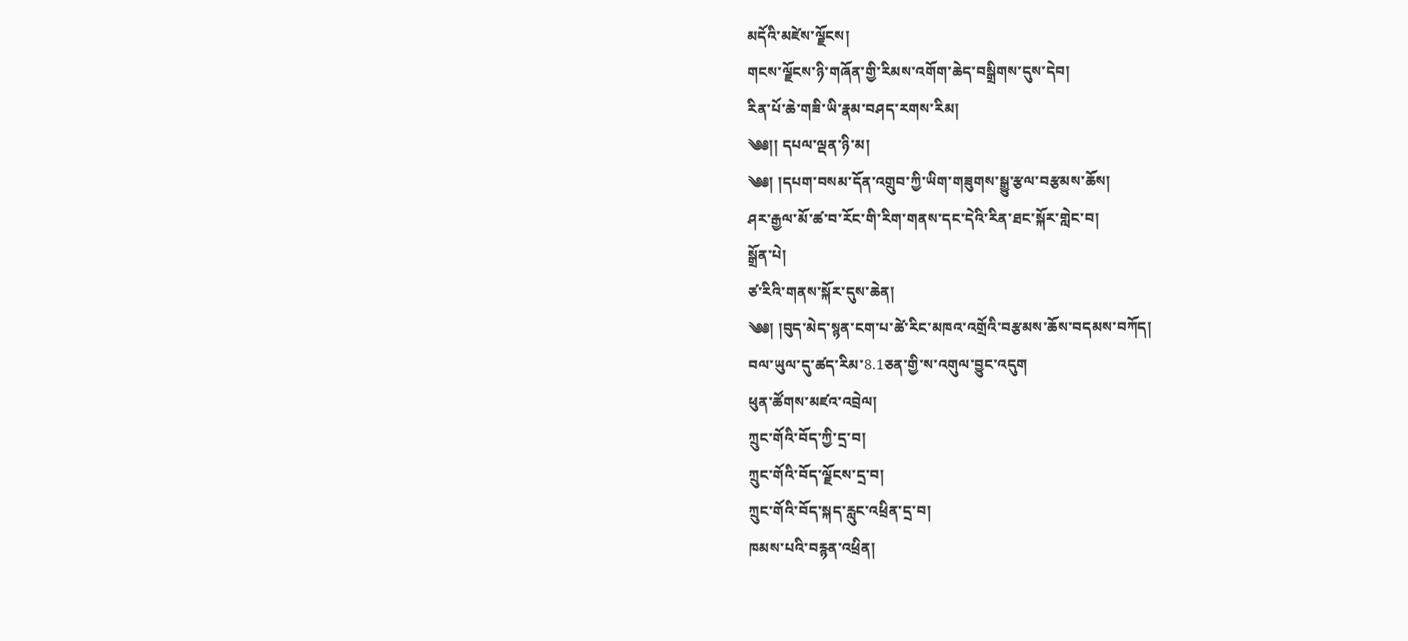མདོའི་མཛེས་ལྗོངས།
གངས་ལྗོངས་ཉི་གཞོན་གྱི་རིམས་འགོག་ཆེད་བསྒྲིགས་དུས་དེབ།
རིན་པོ་ཆེ་གཟི་ཡི་རྣམ་བཤད་རགས་རིམ།
༄༅།། དཔལ་ལྡན་ཉི་མ།
༄༅། །དཔག་བསམ་དོན་འགྲུབ་ཀྱི་ཡིག་གཟུགས་སྒྱུ་རྩལ་བརྩམས་ཆོས།
ཤར་རྒྱལ་མོ་ཚ་བ་རོང་གི་རིག་གནས་དང་དེའི་རིན་ཐང་སྐོར་གླེང་བ།
སྒྲོན་པེ།
ཙ་རིའི་གནས་སྐོར་དུས་ཆེན།
༄༅། །བུད་མེད་སྙན་ངག་པ་ཚེ་རིང་མཁའ་འགྲོའི་བརྩམས་ཆོས་བདམས་བཀོད།
བལ་ཡུལ་དུ་ཚད་རིམ་8.1ཅན་གྱི་ས་འགུལ་བྱུང་འདུག
ཕུན་ཚོགས་མཛའ་འབྲེལ།
ཀྲུང་གོའི་བོད་ཀྱི་དྲ་བ།
ཀྲུང་གོའི་བོད་ལྗོངས་དྲ་བ།
ཀྲུང་གོའི་བོད་སྐད་རླུང་འཕྲིན་དྲ་བ།
ཁམས་པའི་བརྙན་འཕྲིན།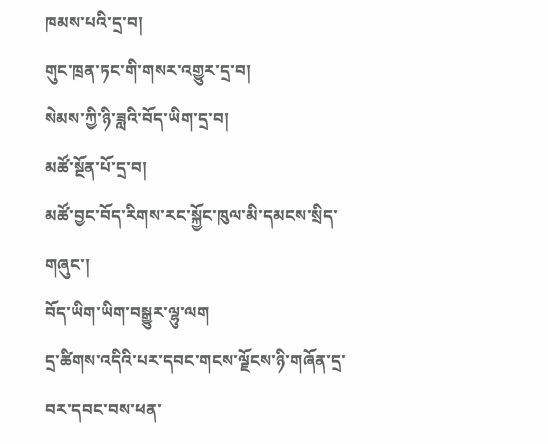ཁམས་པའི་དྲ་བ།
གུང་ཁྲན་ཏང་གི་གསར་འགྱུར་དྲ་བ།
སེམས་ཀྱི་ཉི་ཟླའི་བོད་ཡིག་དྲ་བ།
མཚོ་སྔོན་པོ་དྲ་བ།
མཚོ་བྱང་བོད་རིགས་རང་སྐྱོང་ཁུལ་མི་དམངས་སྲིད་གཞུང་།
བོད་ཡིག་ཡིག་བསྒྱུར་ལྷུ་ལག
དྲ་ཚིགས་འདིའི་པར་དབང་གངས་ལྗོངས་ཉི་གཞོན་དྲ་བར་དབང་བས་ཕན་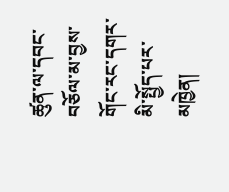ཚུན་ལ་དབང་བཅོལ་མ་བྱས་གོང་རང་དགར་མི་སྤྱོད་པར་མཁྱེན།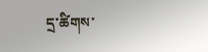དྲ་ཚིགས་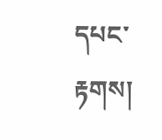དཔང་རྟགས།